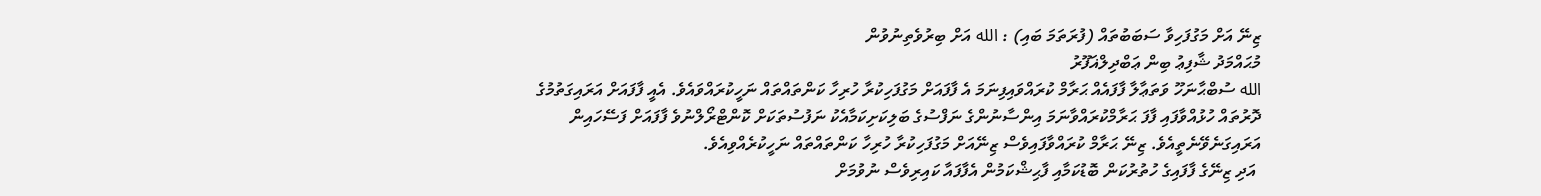ޒިނޭ އަށް މަގުފަހިވާ ސަބަބުތައް (ފުރަތަމަ ބައި) : الله އަށް ބިރުވެތިނުވުން
މުޙައްމަދު ޝާފިޢު ބިން ޢަބްދިލްޣަފޫރު
الله ސުބްޙާނަހޫ ވަތަޢާލާ ފާފައެއް ޙަރާމް ކުރައްވައިފިނަމަ އެ ފާފައަށް މަގުފަހިކުރާ ހުރިހާ ކަންތައްތައް ނަހީކުރައްވައެވެ. އެއީ ފާފައަށް އަރައިގަތުމުގެ ދޮރުތައް ހުޅުއްވާފައި ފާފަ ޙަރާމްކުރައްވާނަމަ އިންސާނުންގެ ނަފްސުގެ ބަލިކަށިކަމާއެކު ނަފުސުތަކަށް ކޮންޓްރޯލްނުވެ ފާފައަށް ފަސޭހައިން އަރައިގަނެވޭނެތީއެވެ. ޒިނޭ ޙަރާމް ކުރައްވާފައިވެސް ޒިނޭއަށް މަގުފަހިކުރާ ހުރިހާ ކަންތައްތައް ނަހީކުރެއްވިއެވެ.
 އަދި ޒިނޭގެ ފާފައިގެ ހުތުރުކަން ބޮޑުކަމާއި ފާޙިޝްކަމުން އެފާފައާ ކައިރިވެސް ނުވުމަށް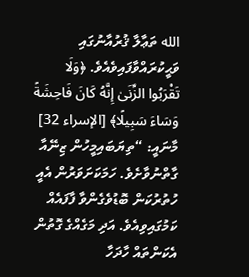الله ތަޢާލާ ޤުރުއާނުގައި ވަޙީކުރައްވާފައިވެއެވެ. ﴿وَلَا تَقْرَبُوا الزِّنَىٰ إِنَّهُ كَانَ فَاحِشَةً وَسَاءَ سَبِيلًا﴾ [الإسراء 32] މާނައީ: “ތިޔަބައިމީހުން ޒިނޭއާ ގާތްނުވާށެވެ. ހަމަކަށަވަރުން އެއީ ހުތުރުކަން ބޮޑުވެގެންވާ ފާފައެއް ކަމުގައިވިއެވެ. އަދި މަގެއްގެ ގޮތުން އެކަންތައް ހާދަހާ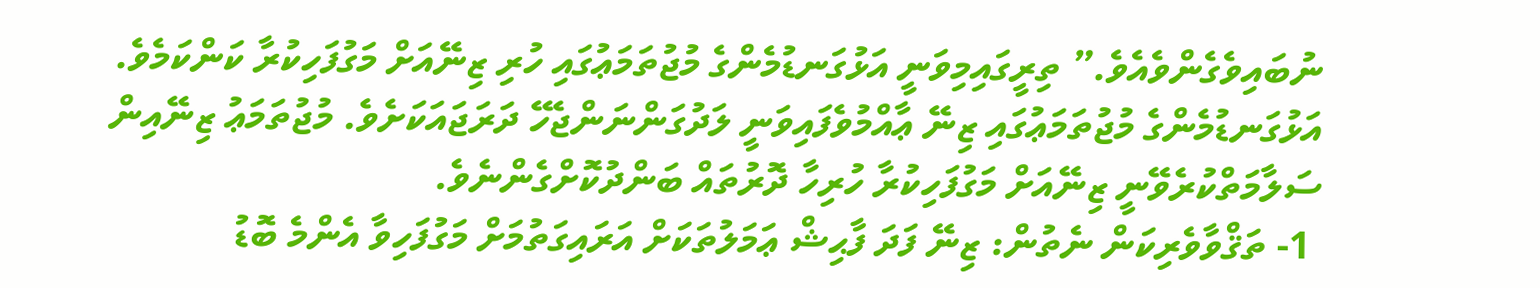ނުބައިވެގެންވެއެވެ.” ތިރީގައިމިވަނީ އަޅުގަނޑުމެންގެ މުޖުތަމަޢުގައި ހުރި ޒިނޭއަށް މަގުފަހިކުރާ ކަންކަމެވެ. އަޅުގަނޑުމެންގެ މުޖުތަމަޢުގައި ޒިނޭ ޢާއްމުވެފައިވަނީ ލަދުގަންނަންޖެހޭ ދަރަޖައަކަށެވެ. މުޖުތަމަޢު ޒިނޭއިން ސަލާމަތްކުރެވޭނީ ޒިނޭއަށް މަގުފަހިކުރާ ހުރިހާ ދޮރުތައް ބަންދުކޮށްގެންނެވެ.
 1- ތަޤްވާވެރިކަން ނެތުން: ޒިނޭ ފަދަ ފާޙިޝް ޢަމަލުތަކަށް އަރައިގަތުމަށް މަގުފަހިވާ އެންމެ ބޮޑު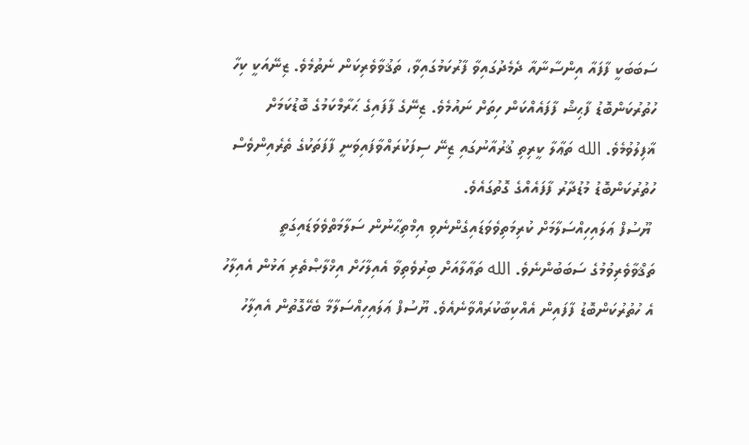ސަބަބަކީ ފާފައާ އިންސާނާއާ ދެމެދުގައިވާ ފާރުކަމުގައިވާ، ތަޤުވާވެރިކަން ނެތުމެވެ. ޒިނޭއަކީ ކިހާ ހުތުރުކަންބޮޑު ފާޙިޝް ފާފައެއްކަން ހިތަށް ނައުމެވެ. ޒިނޭގެ ފާފައިގެ ޙަރާމްކަމުގެ ބޮޑުކަމަށް ޣާފިލުވުމެވެ. الله ތަޢާލާ ކީރިތި ޤުރުއާނުގައި ޒިނޭ ސިފަކުރައްވާފައިވަނީ ފާފަތަކުގެ ތެރެއިންވެސް ހުތުރުކަންބޮޑު މުޑުދާރު ފާފައެއްގެ ގޮތުގައެވެ.
 ޔޫސުފް ޢަލައިހިއްސަލާމަށް ކުރިމަތިވެވަޑައިގެންނެވި އިމްތިޙާނުން ސަލާމަތްވެވަޑައިގަތީ ތަޤްވާވެރިވުމުގެ ސަބަބުންނެވެ. الله ތަޢާލާއަށް ބިރުވެތިވާ އެއިލާހަށް އިޚްލާޞްތެރި އަޅުން އެއިލާހު އެ ހުތުރުކަންބޮޑު ފާފައިން އެއްކިބާކުރައްވާނެއެވެ. ޔޫސުފް ޢަލައިހިއްސަލާމާ ބެހޭގޮތުން އެއިލާހު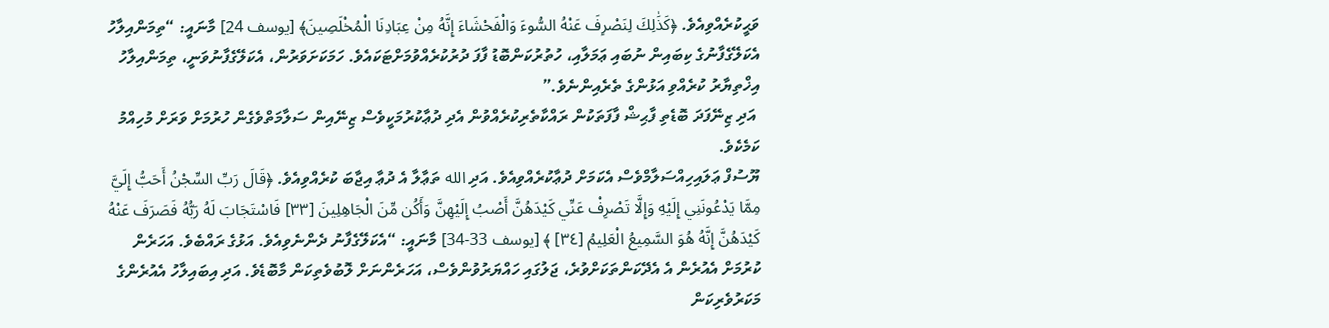ވަޙީކުރެއްވިއެވެ. ﴿كَذَٰلِكَ لِنَصْرِفَ عَنْهُ السُّوءَ وَالْفَحْشَاءَ إِنَّهُ مِنْ عِبَادِنَا الْمُخْلَصِينَ﴾ [يوسف 24] މާނައީ: “ތިމަންއިލާހު އެކަލޭގެފާނުގެ ކިބައިން ނުބައި ޢަމަލާއި، ހުތުރުކަންބޮޑު ފާފަ ދުރުކުރެއްވުމަށްޓަކައެވެ. ހަމަކަށަވަރުން، އެކަލޭގެފާނުވަނީ، ތިމަންއިލާހު އިޚްތިޔާރު ކުރެއްވި އަޅުންގެ ތެރެއިންނެވެ.”
 އަދި ޒިނޭފަދަ ބޮޑެތި ފާޙިޝް ފާފަތަކުން ރައްކާތެރިކުރެއްވުން އެދި ދުޢާކުރުމަކީވެސް ޒިނޭއިން ސަލާމަތްވެގެން ހުރުމަށް ވަރަށް މުހިއްމު ކަމެކެވެ.
ޔޫސުފް ޢަލައިހިއްސަލާމްވެސް އެކަމަށް ދުޢާކުރެއްވިއެވެ. އަދި الله ތަޢާލާ އެ ދުޢާ އިޖާބަ ކުރެއްވިއެވެ. ﴿قَالَ رَبِّ السِّجْنُ أَحَبُّ إِلَيَّ مِمَّا يَدْعُونَنِي إِلَيْهِ وَإِلَّا تَصْرِفْ عَنِّي كَيْدَهُنَّ أَصْبُ إِلَيْهِنَّ وَأَكُن مِّنَ الْجَاهِلِينَ [٣٣] فَاسْتَجَابَ لَهُ رَبُّهُ فَصَرَفَ عَنْهُ كَيْدَهُنَّ إِنَّهُ هُوَ السَّمِيعُ الْعَلِيمُ [٣٤] ﴾ [يوسف 33-34] މާނައީ: “އެކަލޭގެފާނު ދެންނެވިއެވެ. އަޅުގެ ރައްބެވެ. އަހަރެން ކުރުމަށް އެއުރެން އެ އެދޭކަންތަކަށްވުރެ، ޖަލުގައި ހައްޔަރުވުންވެސް، އަހަރެންނަށް ލޮބުވެތިކަން މާބޮޑެވެ. އަދި އިބައިލާހު އެއުރެންގެ މަކަރުވެރިކަން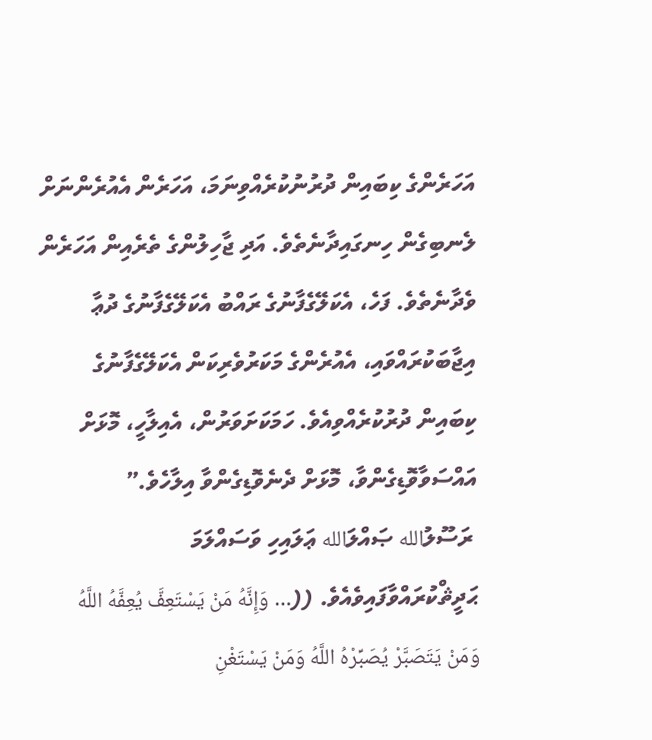އަހަރެންގެ ކިބައިން ދުރުނުކުރެއްވިނަމަ، އަހަރެން އެއުރެންނަށް ލެނބިގެން ހިނގައިދާނެތެވެ. އަދި ޖާހިލުންގެ ތެރެއިން އަހަރެން ވެދާނެތެވެ. ފަހެ، އެކަލޭގެފާނުގެ ރައްބު އެކަލޭގެފާނުގެ ދުޢާ އިޖާބަކުރައްވައި، އެއުރެންގެ މަކަރުވެރިކަން އެކަލޭގެފާނުގެ ކިބައިން ދުރުކުރެއްވިއެވެ. ހަމަކަށަވަރުން، އެއިލާހީ، މޮޅަށް އައްސަވާވޮޑިގެންވާ، މޮޅަށް ދެނެވޮޑިގެންވާ އިލާހެވެ.”
 ރަސޫލުالله ޞައްލަالله ޢަލައިހި ވަސައްލަމަ ޙަދީޘްކުރައްވާފައިވެއެވެ. ((… وَإِنَّهُ مَنْ يَسْتَعِفَّ يُعِفَّهُ اللَّهُ وَمَنْ يَتَصَبَّرْ يُصَبِّرْهُ اللَّهُ وَمَنْ يَسْتَغْنِ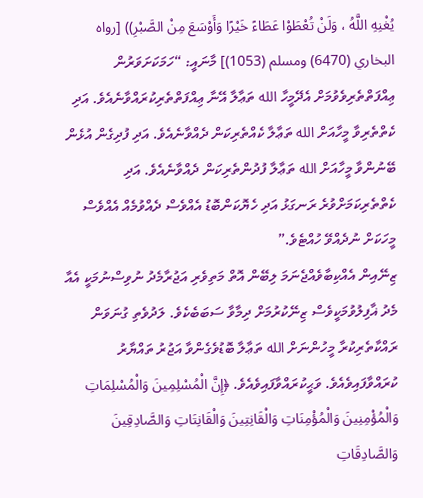يُغْنِهِ اللَّهُ ، وَلَنْ تُعْطَوْا عَطَاءً خَيْرًا وَأَوْسَعَ مِنْ الصَّبْرِ)) [رواه البخاري (6470) ومسلم (1053)] މާނައީ: “ހަމަކަށަވަރުން ޢިއްފަތްތެރިވެވުމަށް އެދޭމީހާ الله ތަޢާލާ އޭނާ ޢިއްފަތްތެރިކުރައްވާނެއެވެ. އަދި ކެތްތެރިވާ މީހާއަށް الله ތަޢާލާ ކެއްތެރިކަން ދެއްވާނެއެވެ. އަދި ފުދިގެން އުޅެން ބޭނުންވާ މީހާއަށް الله ތަޢާލާ ފުދުންތެރިކަން ދެއްވާނެއެވެ. އަދި ކެތްތެރިކަމަށްވުރެ ރަނގަޅު އަދި ހެޔޮކަންބޮޑު އެއްވެސް ދެއްވުމެއް އެއްވެސް މީހަކަށް ނުދެއްވޭ ހުއްޓެވެ.”
ޒިނޭއިން އެއްކިބާވެއްޖެނަމަ ލިބޭން އޮތް މަތިވެރި އަޖުރާމެދު ނުވިސްނުމަކީ އެއާ މެދު ޣާފިލުވުމަކީވެސް ޒިނޭކުރުމަށް ދިމާވާ ސަބަބެކެވެ. ލަދުވެތި ގުނަވަން ރައްކާތެރިކުރާ މީހުންނަށް الله ތަޢާލާ ބޮޑުވެގެންވާ އަޖުރު ތައްޔާރު ކުރައްވާފައިވެއެވެ. ވަޙީކުރައްވާފައިވެއެވެ. ﴿إِنَّ الْمُسْلِمِينَ وَالْمُسْلِمَاتِ وَالْمُؤْمِنِينَ وَالْمُؤْمِنَاتِ وَالْقَانِتِينَ وَالْقَانِتَاتِ وَالصَّادِقِينَ وَالصَّادِقَاتِ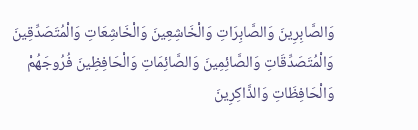وَالصَّابِرِينَ وَالصَّابِرَاتِ وَالْخَاشِعِينَ وَالْخَاشِعَاتِ وَالْمُتَصَدِّقِينَ وَالْمُتَصَدِّقَاتِ وَالصَّائِمِينَ وَالصَّائِمَاتِ وَالْحَافِظِينَ فُرُوجَهُمْ وَالْحَافِظَاتِ وَالذَّاكِرِينَ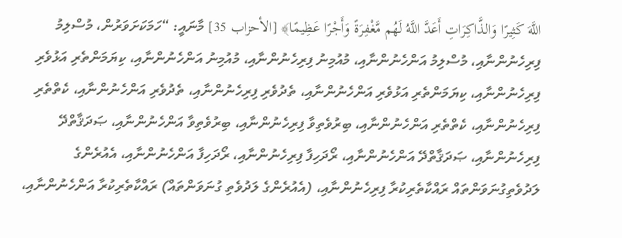اللَّهَ كَثِيرًا وَالذَّاكِرَاتِ أَعَدَّ اللَّهُ لَهُم مَّغْفِرَةً وَأَجْرًا عَظِيمًا﴾ [الأحزاب 35] މާނައީ: “ހަމަކަށަވަރުން، މުސްލިމު ފިރިހެނުންނާއި، މުސްލިމު އަންހެނުންނާއި، މުއުމިނު ފިރިހެނުންނާއި، މުއުމިނު އަންހެނުންނާއި، ކިޔަމަންތެރި އަޅުވެރި ފިރިހެނުންނާއި، ކިޔަމަންތެރި އަޅުވެރި އަންހެނުންނާއި، ތެދުވެރި ފިރިހެނުންނާއި، ތެދުވެރި އަންހެނުންނާއި، ކެތްތެރި ފިރިހެނުންނާއި، ކެތްތެރި އަންހެނުންނާއި، ބިރުވެތިވާ ފިރިހެނުންނާއި، ބިރުވެތިވާ އަންހެނުންނާއި، ޞަދަޤާތްދޭ ފިރިހެނުންނާއި، ޞަދަޤާތްދޭ އަންހެނުންނާއި، ރޯދަހިފާ ފިރިހެނުންނާއި، ރޯދަހިފާ އަންހެނުންނާއި، އެއުރެންގެ ލަދުވެތިގުނަވަންތައް ރައްކާތެރިކުރާ ފިރިހެނުންނާއި، (އެއުރެންގެ ލަދުވެތި ގުނަވަންތައް) ރައްކާތެރިކުރާ އަންހެނުންނާއި،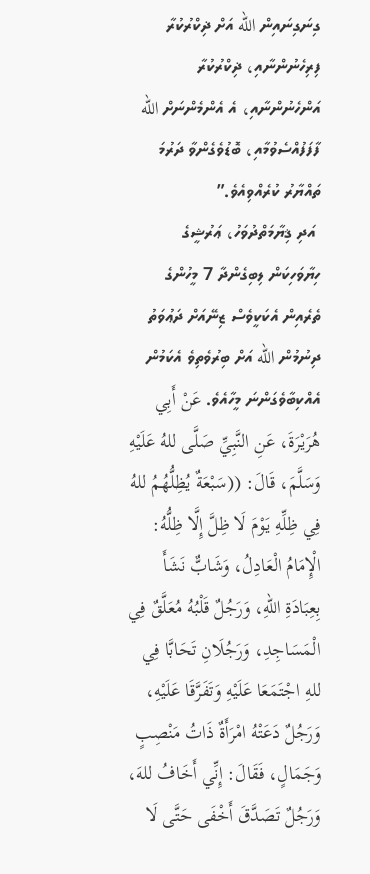ގިނަގިނައިން الله އަށް ޛިކްރުކުރާ ފިރިހެނުންނާއި، ޛިކްރުކުރާ އަންހެނުންނާއި، އެ އެންމެންނަށް الله ފާފަފުއްސެވުމާއި، ބޮޑުވެގެންވާ ދަރުމަ ތައްޔާރު ކުރެއްވިއެވެ.”
 އަދި ޤިޔާމަތްދުވަހު، ޢަރުޝީގެ ހިޔާވަހިކަން ލިބިގެންދާ 7 މީހުންގެ ތެރެއިން އެކަކީވެސް ޒިނޭއަށް ދަޢުވަތު ދިނުމުން الله އަށް ބިރުވެތިވެ އެކަމުން އެއްކިބާވެގަންނަ މީހާއެވެ. عَنْ أَبِي هُرَيْرَةَ، عَنِ النَّبِيِّ صَلَّى للهُ عَلَيْهِ وَسَلَّمَ، قَالَ: ((سَبْعَةٌ يُظِلُّهُمُ للهُ فِي ظِلِّهِ يَوْمَ لَا ظِلَّ إِلَّا ظِلُّهُ: الْإِمَامُ الْعَادِلُ، وَشَابٌّ نَشَأَ بِعِبَادَةِ اللهِ، وَرَجُلٌ قَلْبُهُ مُعَلَّقٌ فِي الْمَسَاجِدِ، وَرَجُلَانِ تَحَابَّا فِي للهِ اجْتَمَعَا عَلَيْهِ وَتَفَرَّقَا عَلَيْهِ، وَرَجُلٌ دَعَتْهُ امْرَأَةٌ ذَاتُ مَنْصِبٍ وَجَمَالٍ، فَقَالَ: إِنِّي أَخَافُ للهَ، وَرَجُلٌ تَصَدَّقَ أَخْفَى حَتَّى لَا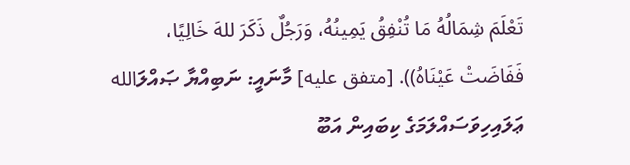تَعْلَمَ شِمَالُهُ مَا تُنْفِقُ يَمِينُهُ، وَرَجُلٌ ذَكَرَ للهَ خَالِيًا، فَفَاضَتْ عَيْنَاهُ)). [متفق عليه] މާނައީ: ނަބިއްޔާ ޞައްލަالله ޢަލައިހިވަސައްލަމަގެ ކިބައިން އަބޫ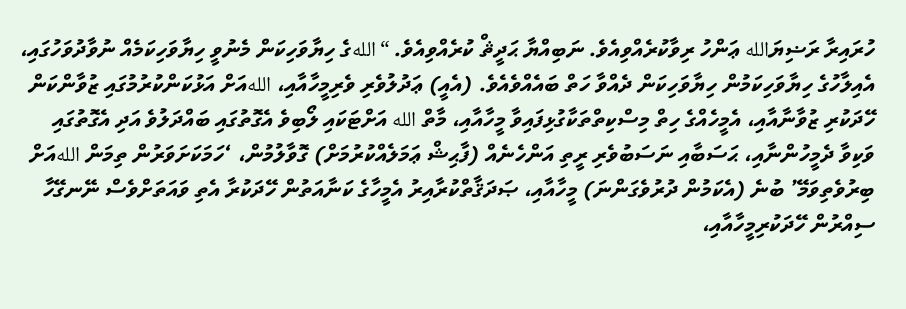ހުރައިރާ ރަޟިޔަالله ޢަންހު ރިވާކުރެއްވިއެވެ. ނަބިއްޔާ ޙަދީޘް ކުރެއްވިއެވެ. “اللهގެ ހިޔާވަހިކަން މެނުވީ ހިޔާވަހިކަމެއް ނުވާދުވަހުގައި، އެއިލާހުގެ ހިޔާވަހިކަމުން ހިޔާވަހިކަން ދެއްވާ ހަތް ބައެއްވެއެވެ. (އެއީ) ޢަދުލުވެރި ވެރިމީހާއާއި، اللهއަށް އަޅުކަންކުރުމުގައި ޒުވާންކަން ހޭދަކުރި ޒުވާނާއާއި، އެމީހެއްގެ ހިތް މިސްކިތްތަކާގުޅިފައިވާ މީހާއާއި، މާތް الله އަށްޓަކައި ލޯބިވެ އެގޮތުގައި ބައްދަލުވެ އަދި އެގޮތުގައި ވަކިވާ ދެމީހުންނާއި، ޙަސަބާއި ނަސަބުވެރި ރީތި އަންހެނެއް (ފާޙިޝް ޢަމަލެއްކުރުމަށް) ގޮވާލުމުން، ‘ހަމަކަށަވަރުން ތިމަން اللهއަށް ބިރުވެތިވަމޭ’ ބުނެ (އެކަމުން ދުރުވެގަންނަ) މީހާއާއި، ޞަދަޤާތްކުރާއިރު އެމީހާގެ ކަނާއަތުން ހޭދަކުރާ އެތި ވައަތަށްވެސް ނޭނގޭހާ ސިއްރުން ހޭދަކުރިމީހާއާއި،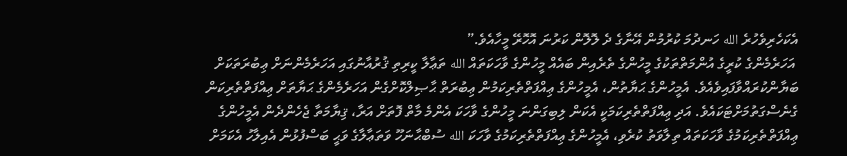އެކަހެރިވެހުރެ الله ހަނދުމަ ކުރުމުން އޭނާގެ ދެ ލޮލޮން ކަރުނަ އޮހޮރޭ މީހާއެވެ.”
 އަހަރެމެންގެ ކުރީގެ އުންމަތްތަކުގެ މީހުންގެ ތެރެއިން ބައެއް މީހުންގެ ވާހަކަތައް الله ތަޢާލާ ކީރިތި ޤުރުއާނުގައި އަހަރެމެންނަށް ޢިބުރަތަކަށް ބަޔާންކުރައްވާފައިވެއެވެ. އެމީހުންގެ ޙަޔާތުން، އެމީހުންގެ ޢިއްފަތްތެރިކަމުން ޢިބުރަތް ޙާޞިލްކޮށްގެން އަހަރެމެންގެ ޙަޔާތަށް ޢިއްފަތްތެރިކަން ގެނެސްގަތުމަށްޓަކައެވެ. އަދި ޢިއްފަތްތެރިކަމަކީ އެކަން ލިބިގަންނަ މީހުންގެ ވާހަކަ އެންމެ މާތް ފޮތަށް އަރާ، ޤިޔާމަތާ ޖެހެންދެން އެމީހުންގެ ޢިއްފަތްތެރިކަމުގެ ވާހަކަތައް ތިލާވަތު ކުރެވި، އެމީހުންގެ ޢިއްފަތްތެރިކަމުގެ ވާހަކަ الله ސުބްޙާނަހޫ ވަތަޢާލާގެ ވަޙީ ބަސްފުޅުން އެއިލާހު އެކަމަށް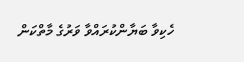ހެކިވާ ބަޔާންކުރައްވާ ވަރުގެ މާތްކަން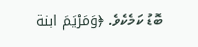ބޮޑު ކަމެކެވެ. ﴿وَمَرْيَمَ ابنة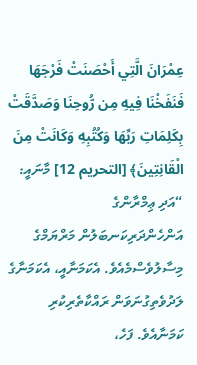عِمْرَانَ الَّتِي أَحْصَنَتْ فَرْجَهَا فَنَفَخْنَا فِيهِ مِن رُّوحِنَا وَصَدَّقَتْ بِكَلِمَاتِ رَبِّهَا وَكُتُبِهِ وَكَانَتْ مِنَ الْقَانِتِينَ﴾ [التحريم 12] މާނައީ: “އަދި ޢިމްރާންގެ އަންހެންދަރިކަނބަލުން މަރްޔަމްގެ މިސާލުވެސްމެއެވެ. އެކަމަނާއީ، އެކަމަނާގެ ލަދުވެތިގުނަވަން ރައްކާތެރިކުރި ކަމަނާއެވެ. ފަހެ،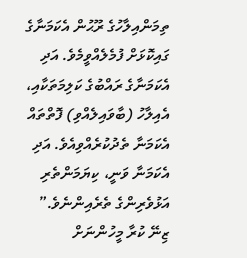ތިމަންއިލާހުގެ ރޫޙުން އެކަމަނާގެ ގައިކޮޅަށް ފުމެލެއްވީމެވެ. އަދި އެކަމަނާގެ ރައްބުގެ ކަލިމަތަކާއި، އެއިލާހު (ބާވައިލެއްވި) ފޮތްތައް އެކަމަނާ ތެދުކުރެއްވިއެވެ. އަދި އެކަމަނާ ވަނީ، ކިޔަމަންތެރި އަޅުވެރިންގެ ތެރެއިންނެވެ.” ޒިނޭ ކުރާ މީހުންނަށް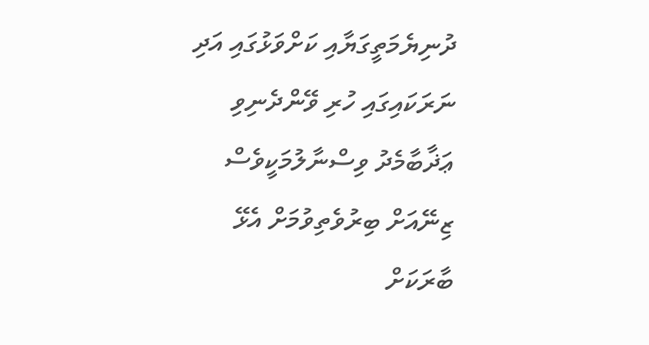ދުނިޔެމަތީގަޔާއި ކަށްވަޅުގައި އަދި ނަރަކައިގައި ހުރި ވޭންދެނިވި ޢަޛާބާމެދު ވިސްނާލުމަކީވެސް ޒިނޭއަށް ބިރުވެތިވުމަށް އެޅޭ ބާރަކަށް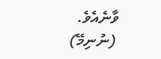ވާނެއެވެ.
 (ނުނިމޭ)